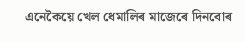এনেকৈয়ে খেল ধেমালিৰ মাজেৰে দিনবোৰ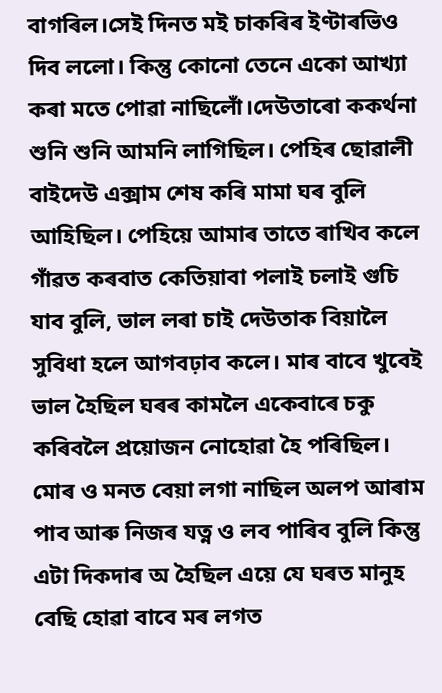বাগৰিল।সেই দিনত মই চাকৰিৰ ইণ্টাৰভিও দিব ললো। কিন্তু কোনো তেনে একো আখ্যা কৰা মতে পোৱা নাছিলোঁ।দেউতাৰো ককৰ্থনা শুনি শুনি আমনি লাগিছিল। পেহিৰ ছোৱালী বাইদেউ এক্সাম শেষ কৰি মামা ঘৰ বুলি আহিছিল। পেহিয়ে আমাৰ তাতে ৰাখিব কলে গাঁৱত কৰবাত কেতিয়াবা পলাই চলাই গুচি যাব বুলি, ভাল লৰা চাই দেউতাক বিয়ালৈ সুবিধা হলে আগবঢ়াব কলে। মাৰ বাবে খুবেই ভাল হৈছিল ঘৰৰ কামলৈ একেবাৰে চকু কৰিবলৈ প্ৰয়োজন নোহোৱা হৈ পৰিছিল। মোৰ ও মনত বেয়া লগা নাছিল অলপ আৰাম পাব আৰু নিজৰ যত্ন ও লব পাৰিব বুলি কিন্তু এটা দিকদাৰ অ হৈছিল এয়ে যে ঘৰত মানুহ বেছি হোৱা বাবে মৰ লগত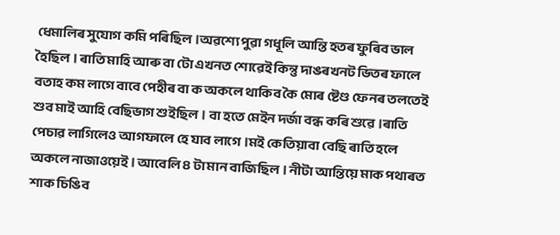ধেমালিৰ সুযোগ কমি পৰিছিল।অৱশ্যে পুৱা গধূলি আন্তি হতৰ ফুৰিব ভাল হৈছিল। ৰাতি মাহি আৰু বা টো এখনত শোৱেই কিন্তু দাঙৰখনট ভিতৰ ফালে বতাহ কম লাগে বাবে পেহীৰ বা ক অকলে থাকিব কৈ মোৰ ষ্টেণ্ড ফেনৰ তলতেই শুব মাই আহি বেছিভাগ শুইছিল। বা হতে মেইন দৰ্জা বন্ধ কৰি শুৱে।ৰাতি পেচাৱ লাগিলেও আগফালে হে যাব লাগে।মই কেতিয়াবা বেছি ৰাতি হলে অকলে নাজাওয়েই। আবেলি ৪ টা মান বাজিছিল। নীটা আন্তিয়ে মাক পথাৰত শাক চিঙিব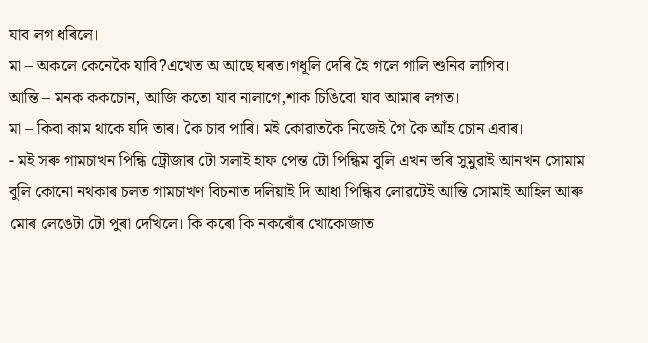যাব লগ ধৰিলে।
মা – অকলে কেনেকৈ যাবি?এখেত অ আছে ঘৰত।গধূলি দেৰি হৈ গলে গালি শুনিব লাগিব।
আন্তি – মনক ককচোন, আজি কতো যাব নালাগে,শাক চিঙিবো যাব আমাৰ লগত।
মা – কিবা কাম থাকে যদি তাৰ। কৈ চাব পাৰি। মই কোৱাতকৈ নিজেই গৈ কৈ আঁহ চোন এবাৰ।
- মই সৰু গামচাখন পিন্ধি ট্ৰৌজাৰ টো সলাই হাফ পেন্ত টো পিন্ধিম বুলি এখন ভৰি সুমুৱাই আনখন সোমাম বুলি কোনো নথকাৰ চলত গামচাখণ বিচনাত দলিয়াই দি আধা পিন্ধিব লোৱটেই আন্তি সোমাই আহিল আৰু মোৰ লেঙেটা টো পুৰা দেখিলে। কি কৰো কি নকৰোঁৰ খোকোজাত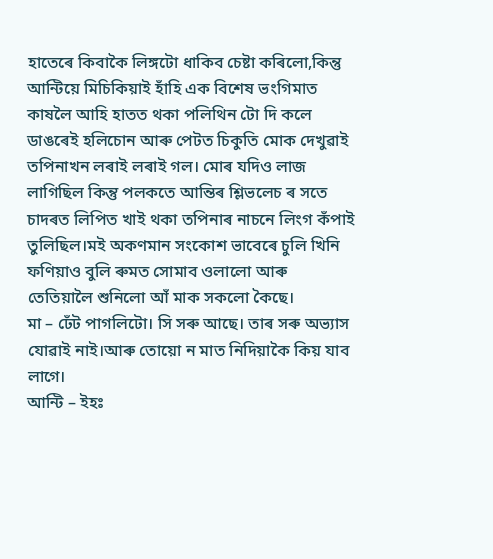হাতেৰে কিবাকৈ লিঙ্গটো ধাকিব চেষ্টা কৰিলো,কিন্তু আন্টিয়ে মিচিকিয়াই হাঁহি এক বিশেষ ভংগিমাত কাষলৈ আহি হাতত থকা পলিথিন টো দি কলে ডাঙৰেই হলিচোন আৰু পেটত চিকুতি মোক দেখুৱাই তপিনাখন লৰাই লৰাই গল। মোৰ যদিও লাজ লাগিছিল কিন্তু পলকতে আন্তিৰ শ্লিভলেচ ৰ সতে চাদৰত লিপিত খাই থকা তপিনাৰ নাচনে লিংগ কঁপাই তুলিছিল।মই অকণমান সংকোশ ভাবেৰে চুলি খিনি ফণিয়াও বুলি ৰুমত সোমাব ওলালো আৰু তেতিয়ালৈ শুনিলো আঁ মাক সকলো কৈছে।
মা – ঢেঁট পাগলিটো। সি সৰু আছে। তাৰ সৰু অভ্যাস যোৱাই নাই।আৰু তোয়ো ন মাত নিদিয়াকৈ কিয় যাব লাগে।
আন্টি – ইহঃ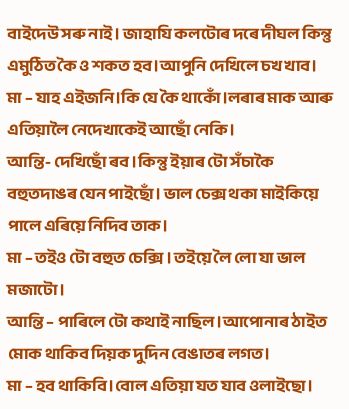বাইদেউ সৰু নাই। জাহাযি কলটোৰ দৰে দীঘল কিন্তু এমুঠিত কৈ ও শকত হব।আপুনি দেখিলে চখ খাব।
মা – যাহ এইজনি।কি যে কৈ থাকোঁ।লৰাৰ মাক আৰু এতিয়ালৈ নেদেখাকেই আছোঁ নেকি।
আন্তি- দেখিছোঁ ৰব ।কিন্তু ইয়াৰ টো সঁচাকৈ বহুতদাঙৰ যেন পাইছোঁ। ভাল চেক্স থকা মাইকিয়ে পালে এৰিয়ে নিদিব তাক।
মা – তইও টো বহুত চেক্সি । তইয়ে লৈ লো যা ভাল মজাটো।
আন্তি – পাৰিলে টো কথাই নাছিল।আপোনাৰ ঠাইত মোক থাকিব দিয়ক দুদিন বেঙাতৰ লগত।
মা – হব থাকিবি।বোল এতিয়া যত যাব ওলাইছো।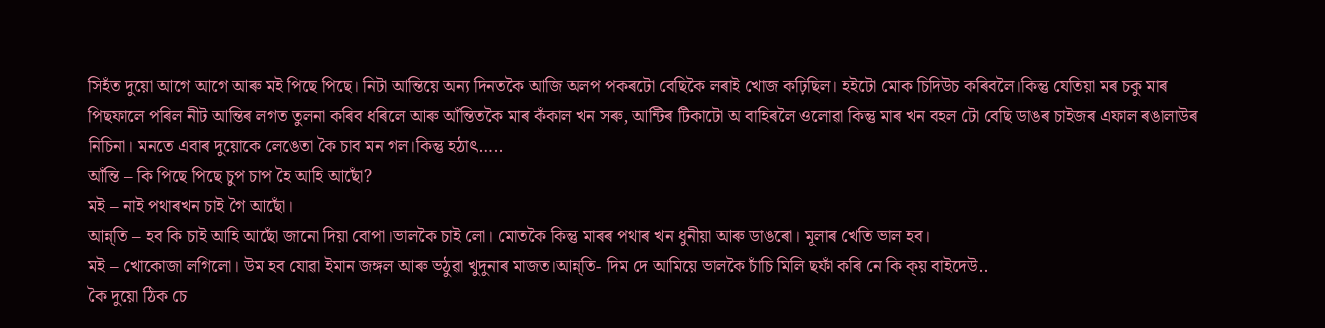সিহঁত দুয়ো আগে আগে আৰু মই পিছে পিছে। নিটা আন্তিয়ে অন্য দিনতকৈ আজি অলপ পকৰটো বেছিকৈ লৰাই খোজ কঢ়িছিল। হইটো মোক চিদিউচ কৰিবলৈ।কিন্তু যেতিয়া মৰ চকু মাৰ পিছফালে পৰিল নীট আন্তিৰ লগত তুলনা কৰিব ধৰিলে আৰু আঁন্তিতকৈ মাৰ কঁকাল খন সৰু, আন্টিৰ টিকাটো অ বাহিৰলৈ ওলোৱা কিন্তু মাৰ খন বহল টো বেছি ডাঙৰ চাইজৰ এফাল ৰঙালাউৰ নিচিনা। মনতে এবাৰ দুয়োকে লেঙেতা কৈ চাব মন গল।কিন্তু হঠাৎ…..
আঁন্তি – কি পিছে পিছে চুপ চাপ হৈ আহি আছোঁ?
মই – নাই পথাৰখন চাই গৈ আছোঁ।
আন্ন্তি – হব কি চাই আহি আছোঁ জানো দিয়া বোপা।ভালকৈ চাই লো। মোতকৈ কিন্তু মাৰৰ পথাৰ খন ধুনীয়া আৰু ডাঙৰো। মূলাৰ খেতি ভাল হব।
মই – খোকোজা লগিলো। উম হব যোৱা ইমান জঙ্গল আৰু ভঠুৱা খুদুনাৰ মাজত।আন্ন্তি- দিম দে আমিয়ে ভালকৈ চাঁচি মিলি ছফাঁ কৰি নে কি ক্য় বাইদেউ..
কৈ দুয়ো ঠিক চে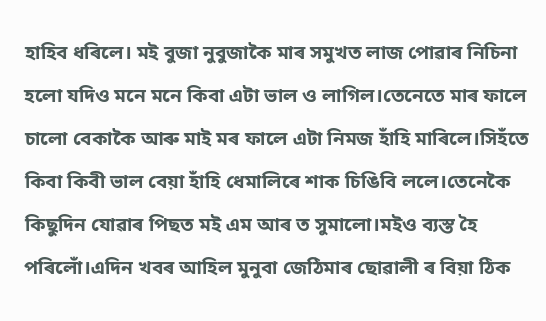হাহিব ধৰিলে। মই বুজা নুবুজাকৈ মাৰ সমুখত লাজ পোৱাৰ নিচিনা হলো যদিও মনে মনে কিবা এটা ভাল ও লাগিল।তেনেতে মাৰ ফালে চালো বেকাকৈ আৰু মাই মৰ ফালে এটা নিমজ হাঁহি মাৰিলে।সিহঁতে কিবা কিবী ভাল বেয়া হাঁহি ধেমালিৰে শাক চিঙিবি ললে।তেনেকৈ কিছুদিন যোৱাৰ পিছত মই এম আৰ ত সুমালো।মইও ব্যস্ত হৈ পৰিলোঁ।এদিন খবৰ আহিল মুনুবা জেঠিমাৰ ছোৱালী ৰ বিয়া ঠিক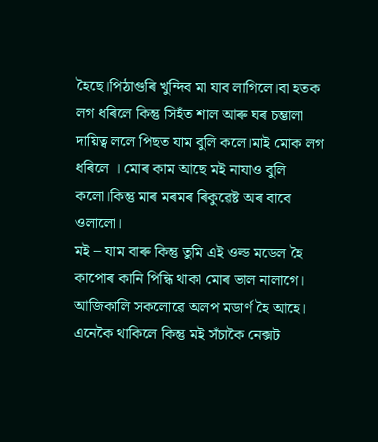হৈছে।পিঠাগুৰি খুন্দিব মা যাব লাগিলে।বা হতক লগ ধৰিলে কিন্তু সিহঁত শাল আৰু ঘৰ চম্ভালা দায়িত্ব ললে পিছত যাম বুলি কলে।মাই মোক লগ ধৰিলে । মোৰ কাম আছে মই নাযাও বুলি কলো।কিন্তু মাৰ মৰমৰ ৰিকুৱেষ্ট অৰ বাবে ওলালো।
মই – যাম বাৰু কিন্তু তুমি এই ওল্ড মডেল হৈ কাপোৰ কানি পিন্ধি থাকা মোৰ ভাল নালাগে। আজিকালি সকলোৱে অলপ মডাৰ্ণ হৈ আহে। এনেকৈ থাকিলে কিন্তু মই সঁচাকৈ নেক্সট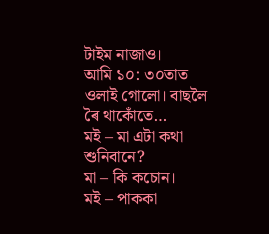টাইম নাজাও।
আমি ১০: ৩০তাত ওলাই গোলো। বাছলৈ ৰৈ থাকোঁতে…
মই – মা এটা কথা শুনিবানে?
মা – কি কচোন।
মই – পাককা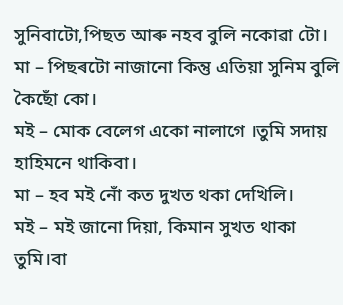সুনিবাটো,পিছত আৰু নহব বুলি নকোৱা টো।
মা – পিছৰটো নাজানো কিন্তু এতিয়া সুনিম বুলি কৈছোঁ কো।
মই – মোক বেলেগ একো নালাগে ।তুমি সদায় হাহিমনে থাকিবা।
মা – হব মই নোঁ কত দুখত থকা দেখিলি।
মই – মই জানো দিয়া, কিমান সুখত থাকা তুমি।বা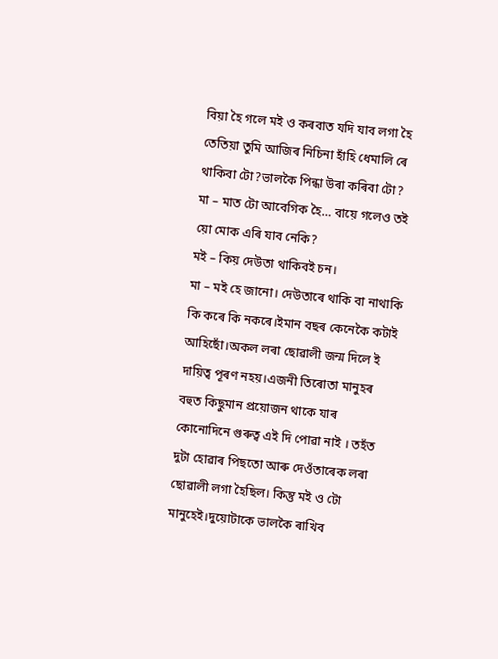বিয়া হৈ গলে মই ও কৰবাত যদি যাব লগা হৈ তেতিয়া তুমি আজিৰ নিচিনা হাঁহি ধেমালি ৰে থাকিবা টো?ভালকৈ পিন্ধা উৰা কৰিবা টো?
মা – মাত টো আবেগিক হৈ… বায়ে গলেও তই য়ো মোক এৰি যাব নেকি?
মই – কিয় দেউতা থাকিবই চন।
মা – মই হে জানো। দেউতাৰে থাকি বা নাথাকি কি কৰে কি নকৰে।ইমান বছৰ কেনেকৈ কটাই আহিছোঁ।অকল লৰা ছোৱালী জন্ম দিলে ই দায়িত্ব পূৰণ নহয়।এজনী তিৰোতা মানুহৰ বহুত কিছুমান প্ৰয়োজন থাকে যাৰ কোনোদিনে গুৰুত্ব এই দি পোৱা নাই । তহঁত দুটা হোৱাৰ পিছতো আৰু দেওঁতাৰেক লৰা ছোৱালী লগা হৈছিল। কিন্তু মই ও টো মানুহেই।দুয়োটাকে ভালকৈ ৰাখিব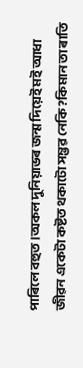পাৰিলে বহুত।অকল দুনিয়াভৰ জন্ম দিয়েই মই আধা জীৱন একেটা কষ্টত থকাটো সম্ভৱ নেকি?কিমান তা ৰাতি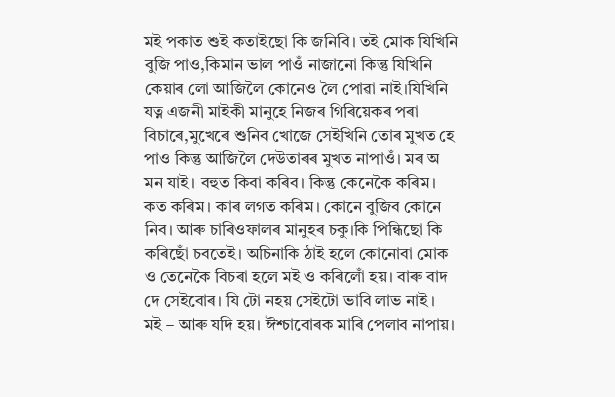মই পকাত শুই কতাইছো কি জনিবি। তই মোক যিখিনি বুজি পাও,কিমান ভাল পাওঁ নাজানো কিন্তু যিখিনি কেয়াৰ লো আজিলৈ কোনেও লৈ পোৱা নাই।যিখিনি যত্ন এজনী মাইকী মানুহে নিজৰ গিৰিয়েকৰ পৰা বিচাৰে,মুখেৰে শুনিব খোজে সেইখিনি তোৰ মুখত হে পাও কিন্তু আজিলৈ দেউতাৰৰ মুখত নাপাওঁ। মৰ অ মন যাই। বহুত কিবা কৰিব। কিন্তু কেনেকৈ কৰিম। কত কৰিম। কাৰ লগত কৰিম। কোনে বুজিব কোনে নিব। আৰু চাৰিওফালৰ মানুহৰ চকু।কি পিন্ধিছো কি কৰিছোঁ চবতেই। অচিনাকি ঠাই হলে কোনোবা মোক ও তেনেকৈ বিচৰা হলে মই ও কৰিলোঁ হয়। বাৰু বাদ দে সেইবোৰ। যি টো নহয় সেইটো ভাবি লাভ নাই ।
মই – আৰু যদি হয়। ঈশ্চাবোৰক মাৰি পেলাব নাপায়।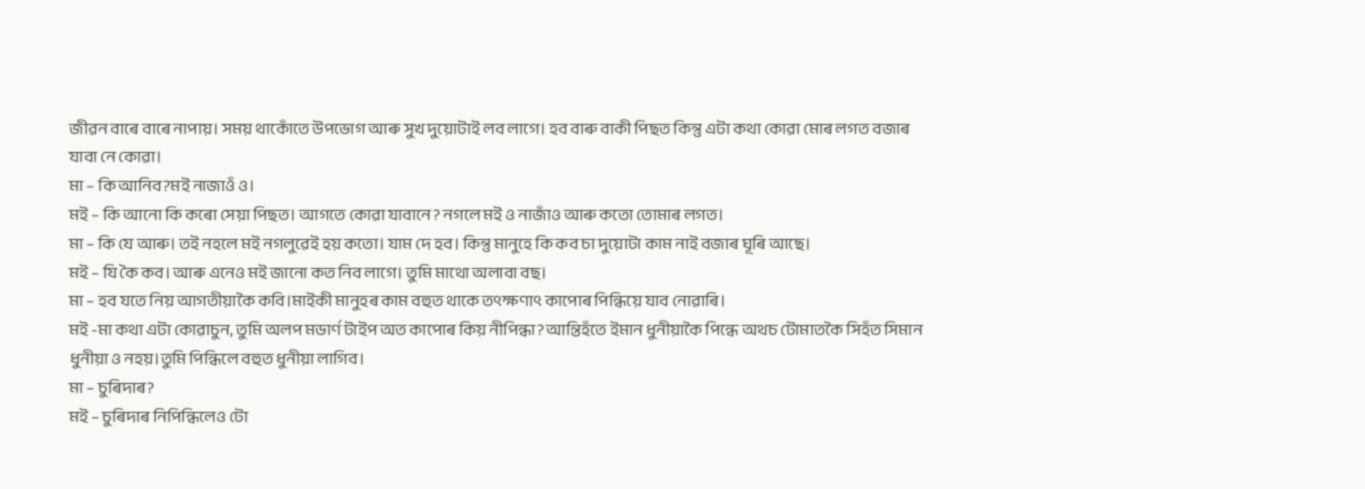জীৱন বাৰে বাৰে নাপায়। সময় থাকোঁতে উপভোগ আৰু সুখ দুয়োটাই লব লাগে। হব বাৰু বাকী পিছত কিন্তু এটা কথা কোৱা মোৰ লগত বজাৰ যাবা নে কোৱা।
মা – কি আনিব?মই নাজাওঁ ও।
মই – কি আনো কি কৰো সেয়া পিছত। আগতে কোৱা যাবানে? নগলে মই ও নাজাঁও আৰু কতো তোমাৰ লগত।
মা – কি যে আৰু। তই নহলে মই নগলুৱেই হয় কতো। যাম দে হব। কিন্তু মানুহে কি কব চা দুয়োটা কাম নাই বজাৰ ঘূৰি আছে।
মই – যি কৈ কব। আৰু এনেও মই জানো কত নিব লাগে। তুমি মাথো অলাবা বছ।
মা – হব যতে নিয় আগতীয়াকৈ কবি।মাইকী মানুহৰ কাম বহুত থাকে তৎক্ষণাৎ কাপোৰ পিন্ধিয়ে যাব নোৱাৰি।
মই -মা কথা এটা কোৱাচুন, তুমি অলপ মডাৰ্ণ টাইপ অত কাপোৰ কিয় নীপিন্ধা? আন্তিহঁতে ইমান ধুনীয়াকৈ পিন্ধে অথচ টোমাতকৈ সিহঁত সিমান ধুনীয়া ও নহয়।তুমি পিন্ধিলে বহুত ধুনীয়া লাগিব।
মা – চুৰিদাৰ?
মই – চুৰিদাৰ নিপিন্ধিলেও টো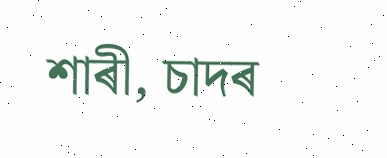শাৰী, চাদৰ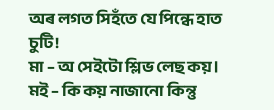অৰ লগত সিহঁতে যে পিন্ধে হাত চুটি!
মা – অ সেইটো শ্লিভ লেছ কয়।
মই – কি কয় নাজানো কিন্তু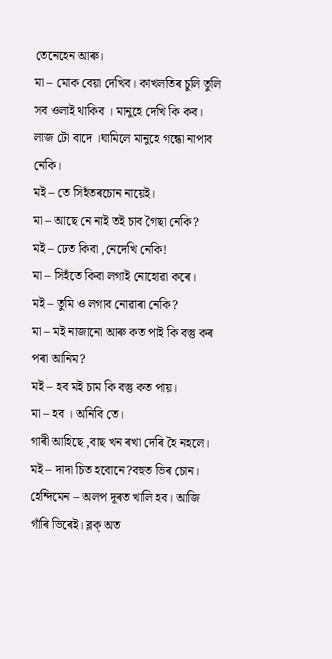তেনেহেন আৰু।
মা – মোক বেয়া দেখিব। কাখলতিৰ চুলি তুলি সব ওলাই থাকিব । মানুহে দেখি কি কব। লাজ টো বাদে ।ঘামিলে মানুহে গন্ধো নাপাব নেকি।
মই – তে সিহঁতৰচোন নায়েই।
মা – আছে নে নাই তই চাব গৈছা নেকি?
মই – ঢেত কিবা ,নেদেখি নেকি!
মা – সিহঁতে কিবা লগাই নোহোৱা কৰে।
মই – তুমি ও লগাব নোৱাৰা নেকি?
মা – মই নাজানো আৰু কত পাই কি বস্তু কৰ পৰা আনিম?
মই – হব মই চাম কি বস্তু কত পায়।
মা – হব । অনিবি তে।
গাৰী আহিছে ,বাছ খন ৰখা দেৰি হৈ নহলে।
মই – দাদা চিত হবোনে?বহুত ভিৰ চোন।
হেন্দিমেন – অলপ দূৰত খালি হব। আজি গাঁৰি ভিৰেই। ব্লক্ অত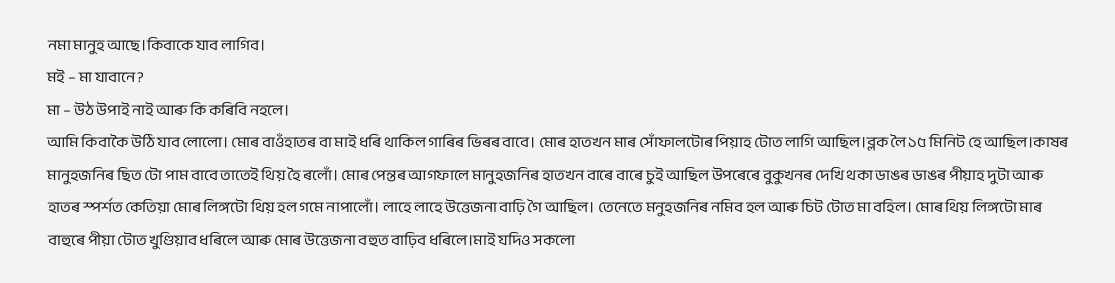নমা মানুহ আছে।কিবাকে যাব লাগিব।
মই – মা যাবানে?
মা – উঠ উপাই নাই আৰু কি কৰিবি নহলে।
আমি কিবাকৈ উঠি যাব লোলো। মোৰ বাওঁহাতৰ বা মাই ধৰি থাকিল গাৰিৰ ভিৰৰ বাবে। মোৰ হাতখন মাৰ সোঁফালটোৰ পিয়াহ টোত লাগি আছিল।ব্লক লৈ ১৫ মিনিট হে আছিল।কাষৰ মানুহজনিৰ ছিত টো পাম বাবে তাতেই থিয় হৈ ৰলোঁ। মোৰ পেন্তৰ আগফালে মানুহজনিৰ হাতখন বাৰে বাৰে চুই আছিল উপৰেৰে বুকুখনৰ দেখি থকা ডাঙৰ ডাঙৰ পীয়াহ দুটা আৰু হাতৰ স্পৰ্শত কেতিয়া মোৰ লিঙ্গটো থিয় হল গমে নাপালোঁ। লাহে লাহে উত্তেজনা বাঢ়ি গৈ আছিল। তেনেতে মনুহজনিৰ নমিব হল আৰু চিট টোত মা বহিল। মোৰ থিয় লিঙ্গটো মাৰ বাহুৰে পীয়া টোত খুণ্ডিয়াব ধৰিলে আৰু মোৰ উত্তেজনা বহুত বাঢ়িব ধৰিলে।মাই যদিও সকলো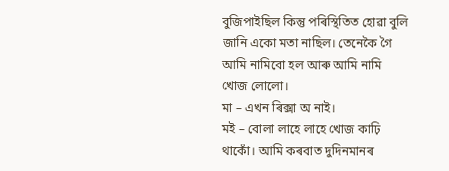বুজিপাইছিল কিন্তু পৰিস্থিতিত হোৱা বুলি জানি একো মতা নাছিল। তেনেকৈ গৈ আমি নামিবো হল আৰু আমি নামি খোজ লোলো।
মা – এখন ৰিক্সা অ নাই।
মই – বোলা লাহে লাহে খোজ কাঢ়ি থাকোঁ। আমি কৰবাত দুদিনমানৰ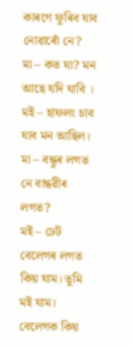কাৰণে ফুৰিব যাব নোৱাৰোঁ নে?
মা – কত যা? মন আছে যদি যাবি ।
মই – হাফলং চাব যাব মন আছিল।
মা – বন্ধুৰ লগত নে বান্ধৱীৰ লগত?
মই – ঢেট বেলেগৰ লগত কিয় যাম। তুমি মই যাম। বেলেগক কিয়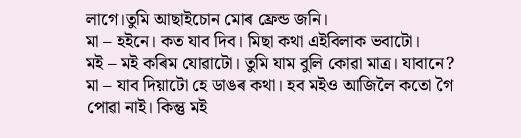লাগে।তুমি আছাইচোন মোৰ ফ্ৰেন্ড জনি।
মা – হইনে। কত যাব দিব। মিছা কথা এইবিলাক ভবাটো।
মই – মই কৰিম যোৱাটো। তুমি যাম বুলি কোৱা মাত্ৰ। যাবানে?
মা – যাব দিয়াটো হে ডাঙৰ কথা। হব মইও আজিলৈ কতো গৈ পোৱা নাই। কিন্তু মই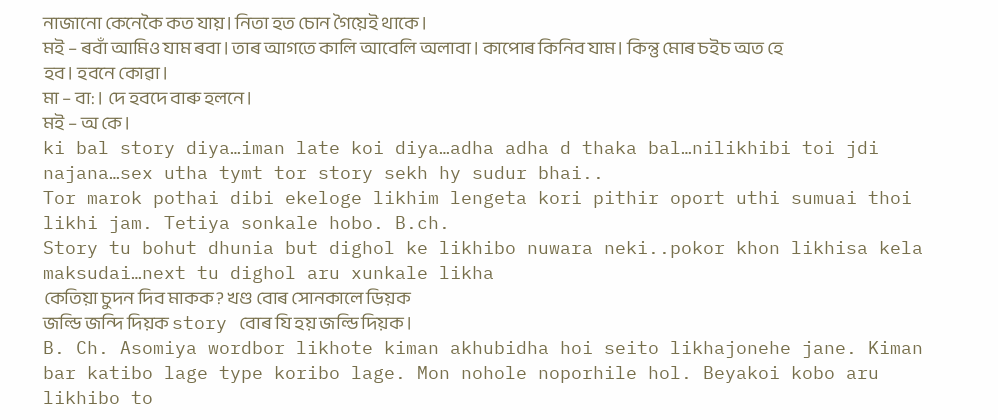নাজানো কেনেকৈ কত যায়। নিতা হত চোন গৈয়েই থাকে।
মই – ৰবাঁ আমিও যাম ৰবা। তাৰ আগতে কালি আবেলি অলাবা। কাপোৰ কিনিব যাম। কিন্তু মোৰ চইচ অত হে হব। হবনে কোৱা।
মা – বা: । দে হবদে বাৰু হলনে।
মই – অ কে।
ki bal story diya…iman late koi diya…adha adha d thaka bal…nilikhibi toi jdi najana…sex utha tymt tor story sekh hy sudur bhai..
Tor marok pothai dibi ekeloge likhim lengeta kori pithir oport uthi sumuai thoi likhi jam. Tetiya sonkale hobo. B.ch.
Story tu bohut dhunia but dighol ke likhibo nuwara neki..pokor khon likhisa kela maksudai…next tu dighol aru xunkale likha
কেতিয়া চুদন দিব মাকক? খণ্ড বোৰ সোনকালে ডিয়ক
জল্ডি জন্দি দিয়ক story বোৰ যি হয় জল্ডি দিয়ক।
B. Ch. Asomiya wordbor likhote kiman akhubidha hoi seito likhajonehe jane. Kiman bar katibo lage type koribo lage. Mon nohole noporhile hol. Beyakoi kobo aru likhibo to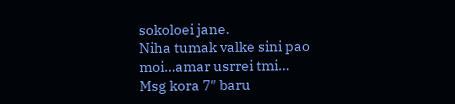sokoloei jane.
Niha tumak valke sini pao moi…amar usrrei tmi…
Msg kora 7″ baru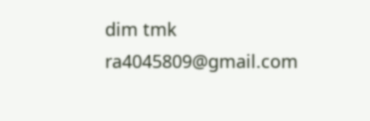dim tmk
ra4045809@gmail.com